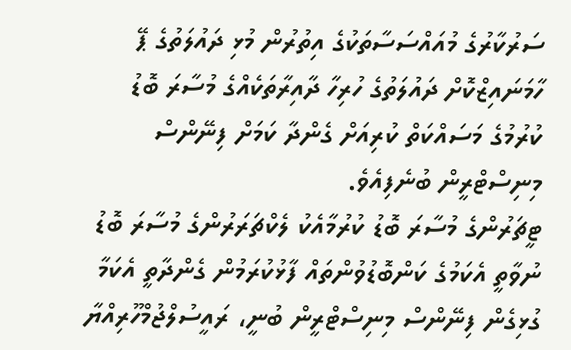ސަރުކާރުގެ މުއައްސަސާތަކުގެ އިތުރުން މުޅި ދައުލަތުގެ ޕޭ ހާމަނައިޒްކޮށް ދައުލަތުގެ ހުރިހާ ދާއިރާތަކެއްގެ މުސާރަ ބޮޑު ކުރުމުގެ މަސައްކަތް ކުރިއަށް ގެންދާ ކަމަށް ފިނޭންސް މިނިސްޓްރީން ބުނެފިއެވެ.
ޓީޗަރުންގެ މުސާރަ ބޮޑު ކުރުމާއެކު ލެކްޗަރަރުންގެ މުސާރަ ބޮޑު ނުވާތީ އެކަމުގެ ކަންބޮޑުވުންތައް ފާޅުކުރަމުން ގެންދާތީ އެކަމާ ގުޅިގެން ފިނޭންސް މިނިސްޓްރީން ބުނީ، ރައީސުލްޖުމްހޫރިއްޔާ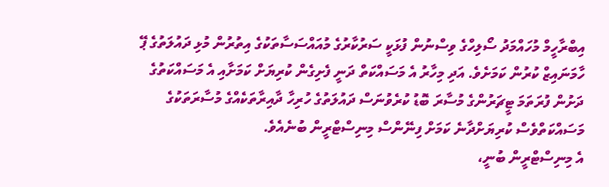އިބްރާހީމް މުހައްމަދު ސޯލިހްގެ ވިސްނުން ފުޅަކީ ސަރުކާރުގެ މުއައްސަސާތަކުގެ އިތުރުން މުޅި ދައުލަތުގެ ޕޭ ހާމަނައިޒް ކުރުން ކަމަށެވެ. އަދި މިހާރު އެ މަސައްކަތް ދަނީ ފެށިގެން ކުރިޔަށް ކަމަށާއި އެ މަސައްކަތުގެ ދަށުން ފުރަތަމަ ޓީޗަރުންގެ މުސާރަ ބޮޑު ކުރެވުނަސް ދައުލަތުގެ ހުރިހާ ދާއިރާތަކެއްގެ މުސާރަތަކުގެ މަސައްކަތްވެސް ކުރިޔަށްދާނެ ކަމަށް ފިނޭންސް މިނިސްޓްރީން ބުނެއެވެ.
އެ މިނިސްޓްރީން ބުނީ،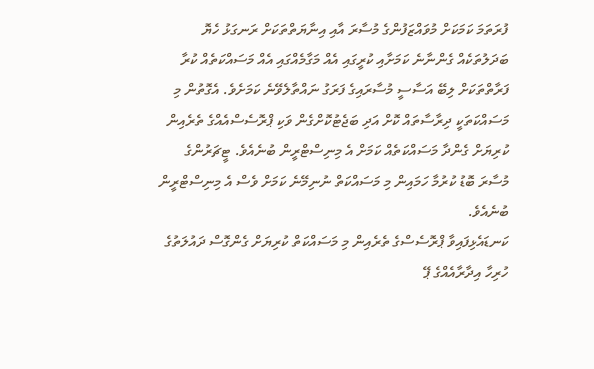ފުރަތަމަ ކަމަކަށް މުވައްޒަފުންގެ މުސާރަ އާއި އިނާޔަތްތަކަށް ރަނގަޅު ހެޔޮ ބަދަލުތަކެއް ގެންނާނެ ކަމަށާއި ކުރީގައި އެއް މަގާމެއްގައި އެއް މަސައްކަތެއް ކުރާ ފަރާތްތަކަށް ލިބޭ އަސާސީ މުސާރައިގެ ފަރަގު ނައްތާލެވޭނެ ކަމަށެވެ. އެގޮތުން މި މަސައްކަތަކީ ދިރާސާތައް ކޮށް އަދި ބަޖެޓުކޮށްގެން ވަކި ޕްރޮސެސްއެއްގެ ތެރެއިން ކުރިޔަށް ގެންދާ މަސައްކަތެއް ކަމަށް އެ މިނިސްޓްރީން ބުނެއެވެ. ޓީޗަރުންގެ މުސާރަ ބޮޑު ކުރުމާ ހަމައިން މި މަސައްކަތް ނުނިމޭނެ ކަމަށް ވެސް އެ މިނިސްޓްރީން ބުނެއެވެ.
ކަނޑައެޅިފައިވާ ޕްރޮސެސްގެ ތެރެއިން މި މަސައްކަތް ކުރިޔަށް ގެންގޮސް ދައުލަތުގެ ހުރިހާ އިދާރާއެއްގެ ޕޭ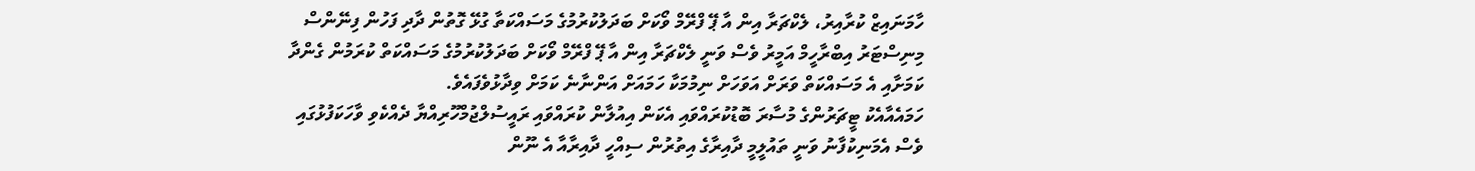ހާމަނައިޒް ކުރާއިރު، ލެކްޗަރާ އިން އާ ޕޭ ފްރޭމް ވޯކަށް ބަދަލުކުރުމުގެ މަސައްކަތާ ގުޅޭ ގޮތުން ދާދި ފަހުން ފިނޭންސް މިނިސްޓަރު އިބްރާހީމް އަމީރު ވެސް ވަނީ ލެކްޗަރާ އިން އާ ޕޭ ފްރޭމް ވޯކަށް ބަދަލުކުރުމުގެ މަސައްކަތް ކުރަމުން ގެންދާ ކަމަށާއި އެ މަސައްކަތް ވަރަށް އަވަހަށް ނިމުމަކާ ހަމައަށް އަންނާނެ ކަމަށް ވިދާޅުވެފައެވެ.
ހަމައެއާއެކު ޓީޗަރުންގެ މުސާރަ ބޮޑުކުރައްވައި އެކަން އިއުލާން ކުރައްވައި ރައީސުލްޖުމްހޫރިއްޔާ ދެއްކެވި ވާހަކަފުޅުގައި ވެސް އެމަނިކުފާނު ވަނީ ތައުލީމީ ދާއިރާގެ އިތުރުން ސިއްހީ ދާއިރާއާ އެ ނޫން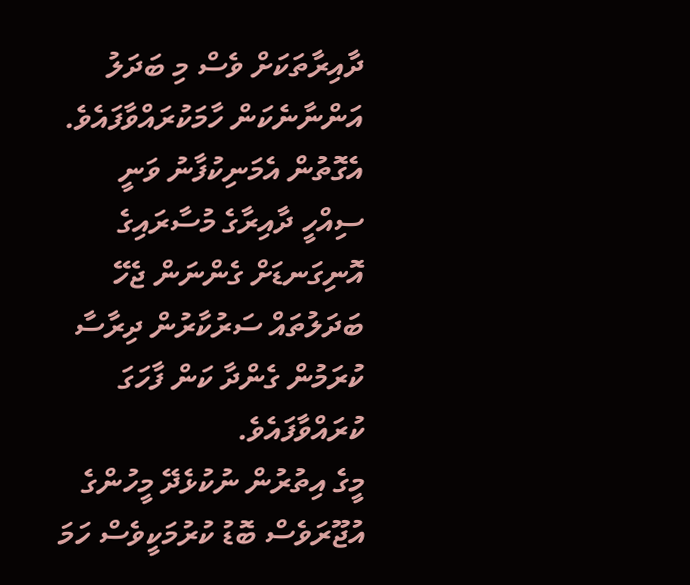ދާއިރާތަކަށް ވެސް މި ބަދަލު އަންނާނެކަން ހާމަކުރައްވާފައެވެ. އެގޮތުން އެމަނިކުފާނު ވަނީ ސިއްހީ ދާއިރާގެ މުސާރައިގެ އޮނިގަނޑަށް ގެންނަން ޖެހޭ ބަދަލުތައް ސަރުކާރުން ދިރާސާ ކުރަމުން ގެންދާ ކަން ފާހަގަ ކުރައްވާފައެވެ.
މީގެ އިތުރުން ނުކުޅެދޭ މީހުންގެ އުޖޫރަވެސް ބޮޑު ކުރުމަކީވެސް ހަމަ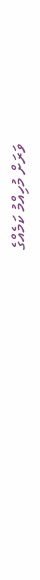ވަރަށް މުހިއްމު ކަމެއްގެ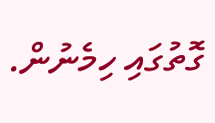ގޮތުގައި ހިމެނުން.